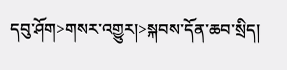དབུ་ཤོག>གསར་འགྱུར།>སྐབས་དོན་ཆབ་སྲིད།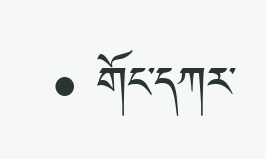• གོང་དཀར་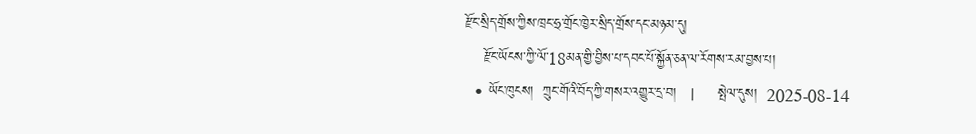རྫོང་སྲིད་གྲོས་ཀྱིས་ཁྲང་ཧྲ་གྲོང་ཁྱེར་སྲིད་གྲོས་དང་མཉམ་དུ།
    རྫོང་ཡོངས་ཀྱི་ལོ་18མན་གྱི་བྱིས་པ་དབང་པོ་སྐྱོན་ཅན་ལ་རོགས་རམ་བྱས་པ།
  • ཡོང་ཁུངས།  ཀྲུང་གོའི་བོད་ཀྱི་གསར་འགྱུར་དྲ་བ།   |     སྤེལ་དུས།  2025-08-14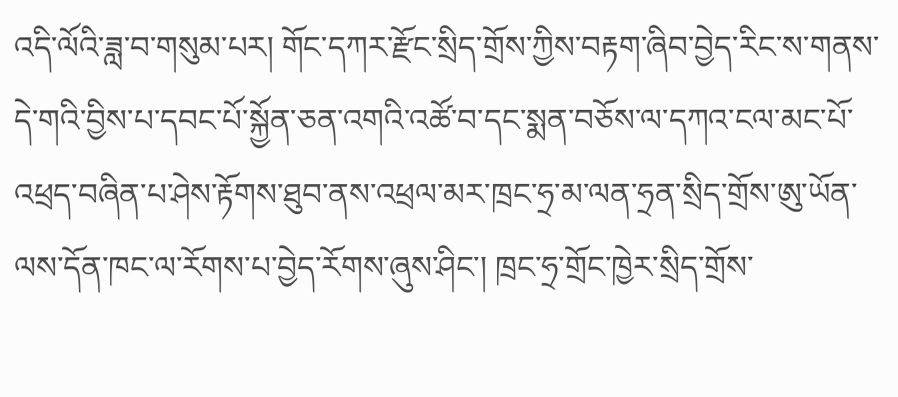འདི་ལོའི་ཟླ་བ་གསུམ་པར། གོང་དཀར་རྫོང་སྲིད་གྲོས་ཀྱིས་བརྟག་ཞིབ་བྱེད་རིང་ས་གནས་དེ་གའི་བྱིས་པ་དབང་པོ་སྐྱོན་ཅན་འགའི་འཚོ་བ་དང་སྨན་བཅོས་ལ་དཀའ་ངལ་མང་པོ་འཕྲད་བཞིན་པ་ཤེས་རྟོགས་ཐུབ་ནས་འཕྲལ་མར་ཁྲང་ཧྲ་མ་ལན་ཧྲན་སྲིད་གྲོས་ཨུ་ཡོན་ལས་དོན་ཁང་ལ་རོགས་པ་བྱེད་རོགས་ཞུས་ཤིང་། ཁྲང་ཧྲ་གྲོང་ཁྱེར་སྲིད་གྲོས་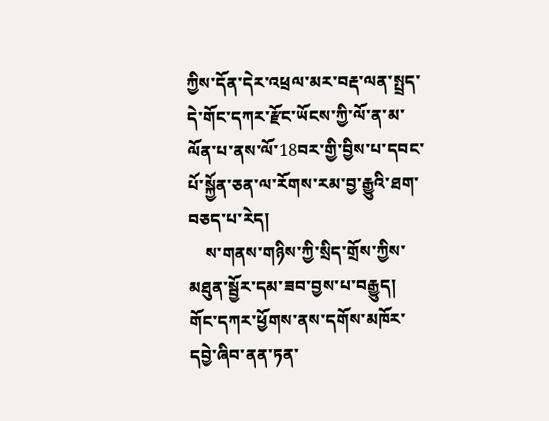ཀྱིས་དོན་དེར་འཕྲལ་མར་བརྡ་ལན་སྤྲད་དེ་གོང་དཀར་རྫོང་ཡོངས་ཀྱི་ལོ་ན་མ་ལོན་པ་ནས་ལོ་18བར་གྱི་བྱིས་པ་དབང་པོ་སྐྱོན་ཅན་ལ་རོགས་རམ་བྱ་རྒྱུའི་ཐག་བཅད་པ་རེད།
    ས་གནས་གཉིས་ཀྱི་སྲིད་གྲོས་ཀྱིས་མཐུན་སྦྱོར་དམ་ཟབ་བྱས་པ་བརྒྱུད། གོང་དཀར་ཕྱོགས་ནས་དགོས་མཁོར་དབྱེ་ཞིབ་ནན་ཏན་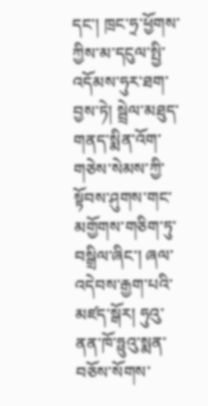དང་། ཁྲང་ཧྲ་ཕྱོགས་ཀྱིས་མ་དངུལ་སྤྱི་འདོམས་ཧུར་ཐག་བྱས་ཏེ། སྦྲེལ་མཐུད་གནད་སྨིན་འོག་གཅེས་སེམས་ཀྱི་སྟོབས་ཤུགས་གང་མགྱོགས་གཅིག་ཏུ་བསྒྲིལ་ཞིང་། ཞལ་འདེབས་རྒྱག་པའི་མཛད་སྒོར། ཧུའུ་ནན་ཁོ་ཧྥུའུ་སྨན་བཅོས་སོགས་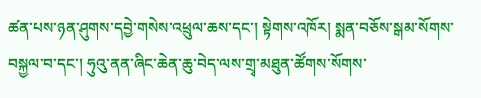ཚན་པས་ཉན་ཤུགས་དབྱེ་གསེས་འཕྲུལ་ཆས་དང་། སྟེགས་འཁོར། སྨན་བཅོས་སྒམ་སོགས་བསྐྱལ་བ་དང་། ཧུའུ་ནན་ཞིང་ཆེན་ཆུ་བེད་ལས་གྲྭ་མཐུན་ཚོགས་སོགས་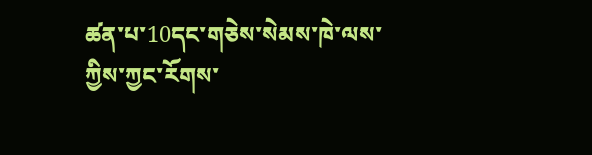ཚན་པ་10དང་གཅེས་སེམས་ཁེ་ལས་ཀྱིས་ཀྱང་རོགས་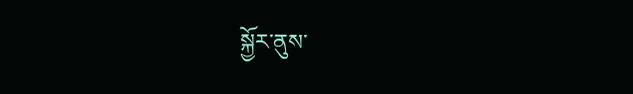སྐྱོར་ནུས་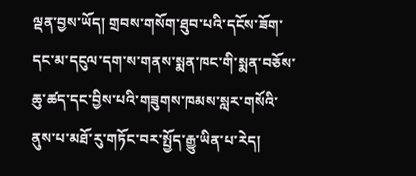ལྡན་བྱས་ཡོད། གྲབས་གསོག་ཐུབ་པའི་དངོས་ཟོག་དང་མ་དངུལ་དག་ས་གནས་སྨན་ཁང་གི་སྨན་བཅོས་ཆུ་ཚད་དང་བྱིས་པའི་གཟུགས་ཁམས་སླར་གསོའི་ནུས་པ་མཐོ་རུ་གཏོང་བར་སྤྱོད་རྒྱུ་ཡིན་པ་རེད།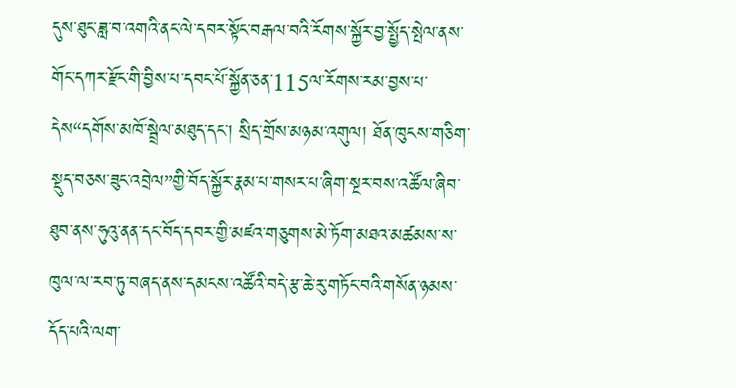དུས་ཐུང་ཟླ་བ་འགའི་ནང་ལེ་དབར་སྟོང་བརྒལ་བའི་རོགས་སྐྱོར་བྱ་སྤྱོད་སྤེལ་ནས་གོང་དཀར་རྫོང་གི་བྱིས་པ་དབང་པོ་སྐྱོན་ཅན་115ལ་རོགས་རམ་བྱས་པ་དེས“དགོས་མཁོ་སྦྲེལ་མཐུད་དང་། སྲིད་གྲོས་མཉམ་འགུལ། ཐོན་ཁུངས་གཅིག་སྡུད་བཅས་ཟུང་འབྲེལ”གྱི་བོད་སྐྱོར་རྣམ་པ་གསར་པ་ཞིག་སྔར་བས་འཚོལ་ཞིབ་ཐུབ་ནས་ཧུའུ་ནན་དང་བོད་དབར་གྱི་མཛའ་གཅུགས་མེ་ཏོག་མཐའ་མཚམས་ས་ཁུལ་ལ་རབ་ཏུ་བཞད་ནས་དམངས་འཚོའི་བདེ་རྩ་ཆེ་རུ་གཏོང་བའི་གསོན་ཉམས་དོད་པའི་ལག་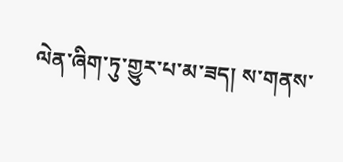ལེན་ཞིག་ཏུ་གྱུར་པ་མ་ཟད། ས་གནས་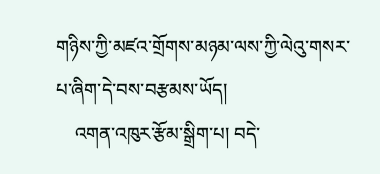གཉིས་ཀྱི་མཛའ་གྲོགས་མཉམ་ལས་ཀྱི་ལེའུ་གསར་པ་ཞིག་དེ་བས་བརྩམས་ཡོད།
    འགན་འཁུར་རྩོམ་སྒྲིག་པ། བདེ་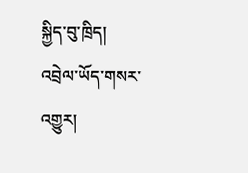སྐྱིད་བུ་ཁྲིད།
འབྲེལ་ཡོད་གསར་འགྱུར།